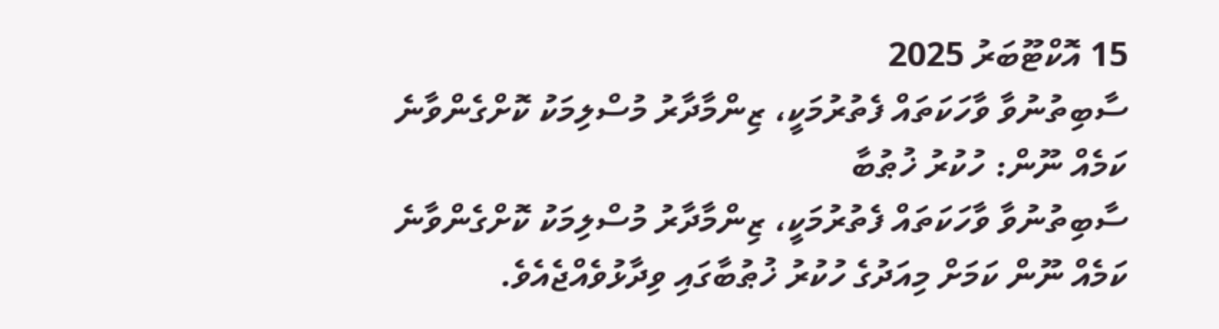15 އޮކްޓޫބަރު 2025
ސާބިތުނުވާ ވާހަކަތައް ފެތުރުމަކީ، ޒިންމާދާރު މުސްލިމަކު ކޮށްގެންވާނެ ކަމެއް ނޫން: ހުކުރު ޚުޠުބާ
ސާބިތުނުވާ ވާހަކަތައް ފެތުރުމަކީ، ޒިންމާދާރު މުސްލިމަކު ކޮށްގެންވާނެ ކަމެއް ނޫން ކަމަށް މިއަދުގެ ހުކުރު ޚުޠުބާގައި ވިދާޅުވެއްޖެއެވެ.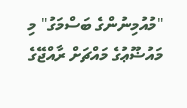"މުއުމިނުންގެ ބަސްމަގު" މި މައުޟޫޢުގެ މައްޗަށް ރާއްޖޭގެ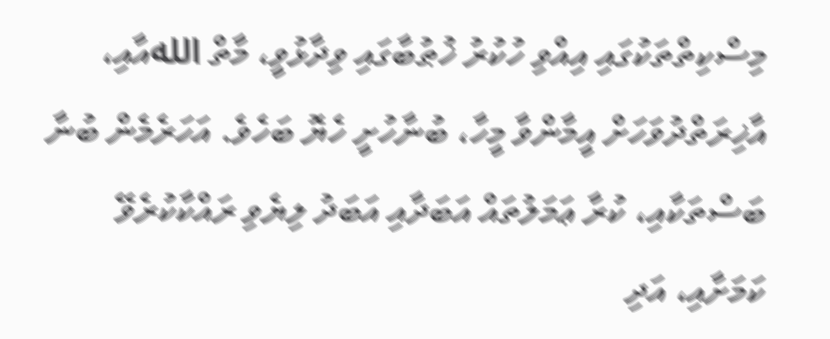މިސްކިތްތަކުގައި އިއްވި ހުކުރު ޚުޠުބާގައި ވިދާޅުވީ، މާތް اللهއާއި، އާޚިރަތްދުވަހަށް އީމާންވާ މީހާ، ބުނާހުށީ ހެޔޮ ބަހެވެ. އަހަރެމެން ބުނާ ބަސްތަކާއި، ކުރާ ޢަމަލުތައް އަބަދާއި އަބަދު ލިޔެވި ރައްކާކުރެވޭ ކަމަށާއި، އަދި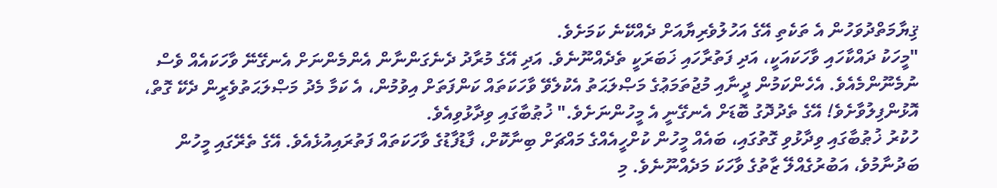ޤިޔާމަތްދުވަހުން އެ ތަކެތި އޭގެ އަހުލުވެރިޔާއަށް ދެއްކޭނެ ކަމަށެވެ.
"މީހަކު ދައްކާހައި ވާހަކައަކީ، އަދި ފަތުރާހައި ޚަބަރަކީ ތެދެއްނޫނެވެ. އަދި އޭގެ މުރާދު ދެނެގަންނާން އެންމެންނަށް އެނގޭނޭ ވާހަކައެއް ވެސް ނުމެނޫންމެއެވެ. އެހެންކަމުން ދީނާއި މުޖުތަމަޢުގެ މަޞްލަޙަތު އެކުލެވޭ ވާހަކަތައް ކަންފަތަށް އިވުމުން، އެ ކަމާ މެދު މަޞްލަޙަތުވެރީން ދެކޭ ގޮތް، އޮޅުންފިލުވާށެވެ! އޭގެ ތެދުދޮގު ބޮޑަށް އެނގޭނީ އެ މީހުންނަށެވެ." ޚުޠުބާގައި ވިދާޅުވިއެވެ.
ހުކުރު ޚުޠުބާގައި ވިދާޅުވި ގޮތުގައި، ބައެއް މީހުން ކުށްހީއެއްގެ މައްޗަށް ބިނާކޮށް، ފާޑުފާޑުގެ ވާހަކަތައް ފަތުރައިއުޅެއެވެ. އޭގެ ތެރޭގައި މީހުން ބަދުނާމުވެ، އަބުރުގެއްލޭ ޒާތުގެ ވާހަކަ މަދެއްނޫނެވެ. މި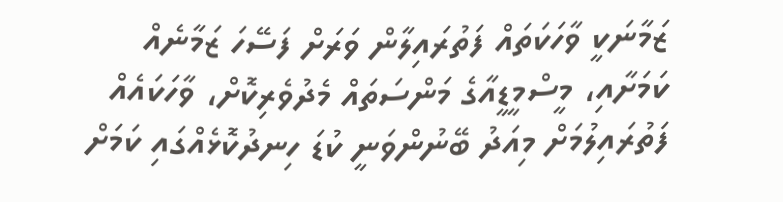ޒަމާނަކީ ވާހަކަތައް ފަތުރައިލާން ވަރަށް ފަސޭހަ ޒަމާނެއް ކަމަށާއި، މީސްމީޑީއާގެ މަންސަތައް މެދުވެރިކޮށް، ވާހަކައެއް ފަތުރައިލުމަށް މިއަދު ބޭނުންވަނީ ކުޑަ ހިނދުކޮޅެއްގައި ކަމަށް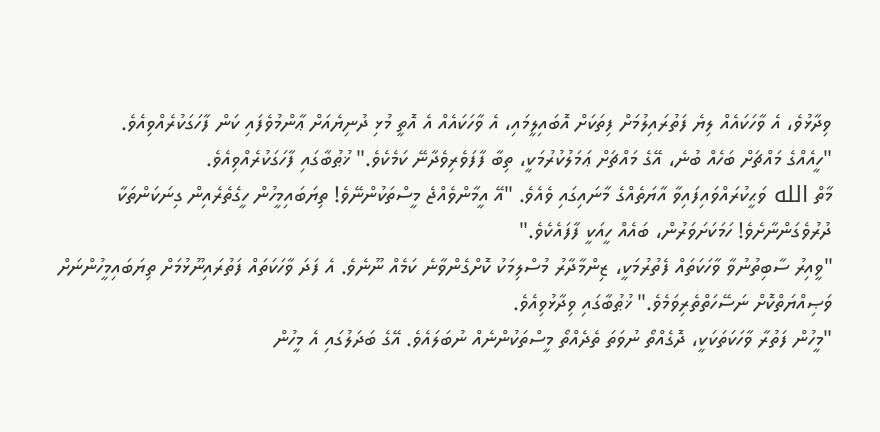ވިދާޅުވެ، އެ ވާހަކައެއް ލިޔެ ފަތުރައިލުމަށް ފިތަކަށް އޮބައިލީމައި، އެ ވާހަކައެއް އެ އޮތީ މުޅި ދުނިޔެއަށް ޢާންމުވެފައި ކަން ފާހަގަކުރެއްވިއެވެ.
"ހީއެއްގެ މައްޗަށް ބަހެއް ބުނެ، އޭގެ މައްޗަށް ޢަމަލުކުރުމަކީ، ތިބާ ފާފަވެރިވެދާނޭ ކަމެކެވެ." ޚުޠުބާގައި ފާހަގަކުރެއްވިއެވެ.
މާތް الله ވަޙީކުރައްވައިފައިވާ އާޔަތެއްގެ މާނައިގައި ވެއެވެ. "އޭ އީމާންވެއްޖެ މީސްތަކުންނޭވެ! ތިޔަބައިމީހުން ހީގެތެރެއިން ގިނަކަންތަކާ ދުރުވެގަންނާށެވެ! ހަމަކަށަވަރުން، ބައެއް ހީއަކީ ފާފައެކެވެ."
"ވީއިރު ސާބިތުނުވާ ވާހަކަތައް ފެތުރުމަކީ، ޒިންމާދާރު މުސްލިމަކު ކޮށްގެންވާނެ ކަމެއް ނޫނެވެ. އެ ފަދަ ވާހަކަތައް ފަތުރައިނޫޅުމަށް ތިޔަބައިމީހުންނަށް ވަޞިއްޔަތްކޮށް ނަސޭހަތްތެރިވަމެވެ." ޚުޠުބާގައި ވިދާޅުވިއެވެ.
"މީހުން ފަތުރާ ވާހަކަތަކަކީ، ދޮގެއްތޯ ނުވަތަ ތެދެއްތޯ މީސްތަކުންނެއް ނުބަލައެވެ. އޭގެ ބަދަލުގައި އެ މީހުން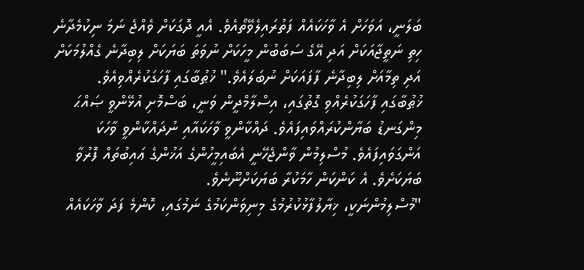ބަލަނީ، އަވަހަށް އެ ވާހަކައެއް ފަތުރައިލެވޭތޯއެވެ. އެއީ ދޮގަކަށް ވެއްޖެ ނަމަ ނިކުމެދާނެ ހިތި ނަތީޖާއަކަށް އަދި އޭގެ ސަބަބުން މީހަކަށް ނުވަތަ ބަޔަކަށް ލިބިދާނެ ގެއްލުމަކަށް އަދި ތިމާއަށް ލިބިދާނެ ފާފައަކަށް ނުބަލައެވެ." ޚުޠުބާގައި ފާހަގަކުރެއްވިއެވެ.
ޚުޠުބާގައި ފާހަގަކުރެއްވި ގޮތުގައި، އިސްލާމްދީން ވަނީ، ބަސްމޮށި އުޅޭންވީ ޞައްޙަ މިންގަނޑު ބަޔާންކުރައްވައިފައެވެ. ދައްކާންވީ ވާހަކައާއި ނުދައްކާންވީ ވާހަކަ އަންގަވައިފައެވެ. މުސްލިމުން ވާންޖެހޭނީ އެބައިމީހުންގެ އަޚުންގެ ޢައިބުތައް ފޮރުވާ ބަޔަކަށެވެ. އެ ކަންކަން ހާމަކުރާ ބަޔަކަށްނޫނެވެ.
"މުސްލިމުންނަކީ، ޚިޔާލުފާޅުކުރުމުގެ މިނިވަންކަމުގެ ނަމުގައި، ކޮންމެ ފަދަ ވާހަކައެއް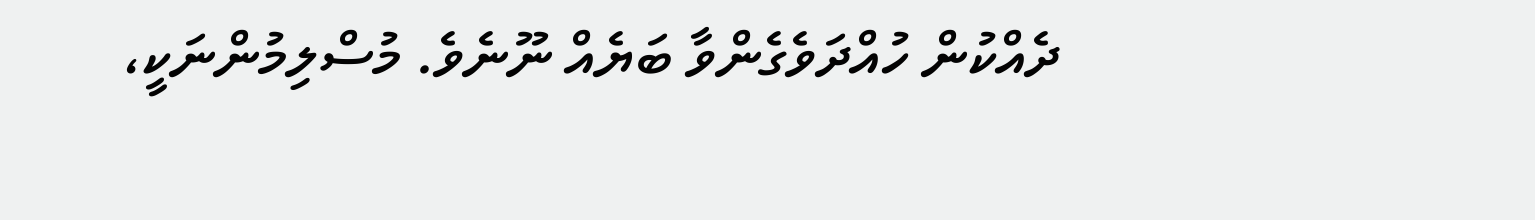ދެއްކުން ހުއްދަވެގެންވާ ބަޔެއް ނޫނެވެ. މުސްލިމުންނަކީ،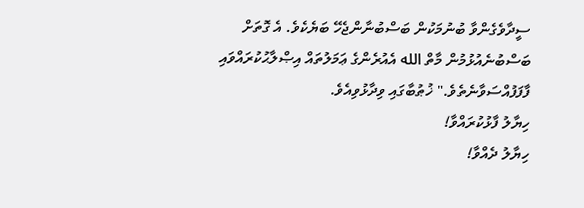ސީދާވެގެންވާ ބުނުމަކުން ބަސްބުނާންޖެހޭ ބަޔެކެވެ. އެ ގޮތަށް ބަސްބުނެއުޅުމުން މާތް الله އެއުރެންގެ ޢަމަލުތައް އިޞްލާޙުކުރައްވައި ފާފަފުއްސަވާނެތެވެ." ޚުޠުބާގައި ވިދާޅުވިއެވެ.
ހިޔާލު ފާޅުކުރައްވާ!
ހިޔާލު ދެއްވާ!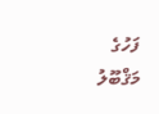ފަހުގެ
މަޤްބޫލު